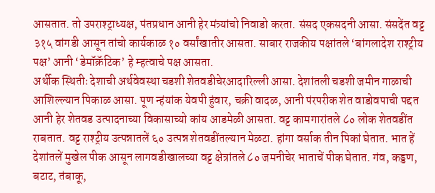आसतात. तो उपराश्ट्राध्यक्ष, पंतप्रधान आनी हेर मंत्र्यांचो निवाडो करता. संसद एकसदनी आसा. संसदेंत वट्ट ३१५ वांगडी आसून तांचो कार्यकाळ १० वर्सांखातीर आसता. साबार राजकीय पक्षांतले ‘बांगलादेश राश्ट्रीय पक्ष’ आनी ‘डेमॉक्रॅटिक’ हे म्हत्वाचे पक्ष आसता.
अर्थीक स्थितीः देशाची अर्थवेवस्था चडशी शेतवडीचेरआदारिल्ली आसा. देशांतली चडशी जमीन गाळाची आशिल्ल्यान पिकाळ आसा. पूण न्हंयांक येवपी हुंवार, चक्री वादळ, आनी पंरपरीक शेत वाडोवपाची पद्दत आनी हेर शेतवड उत्पादनाच्या विकासाच्यो कांय आडमेळी आसता. वट्ट कामगारांतले ८० लोक शेतवडींत राबतात. वट्ट राश्ट्रीय उत्पन्नातलें ६० उत्पन्न शेतवडींतल्यान मेळटा. हांगा वर्साक तीन पिकां घेतात. भात हें देशांतलें मुखेल पीक आसून लागवडीखालच्या वट्ट क्षेत्रांतले ८० जमनीचेर भाताचें पीक घेतात. गंव, कड्डण, बटाट, तंबाकू,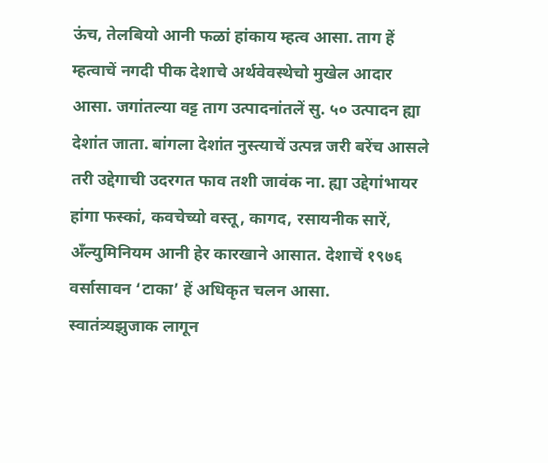ऊंच, तेलबियो आनी फळां हांकाय म्हत्व आसा. ताग हें म्हत्वाचें नगदी पीक देशाचे अर्थवेवस्थेचो मुखेल आदार आसा. जगांतल्या वट्ट ताग उत्पादनांतलें सु. ५० उत्पादन ह्या देशांत जाता. बांगला देशांत नुस्त्याचें उत्पन्न जरी बरेंच आसले तरी उद्देगाची उदरगत फाव तशी जावंक ना. ह्या उद्देगांभायर हांगा फस्कां, कवचेच्यो वस्तू, कागद, रसायनीक सारें, अँल्युमिनियम आनी हेर कारखाने आसात. देशाचें १९७६ वर्सासावन ‘टाका’ हें अधिकृत चलन आसा.
स्वातंत्र्यझुजाक लागून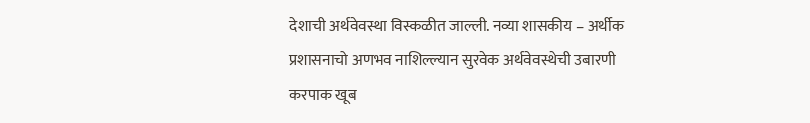देशाची अर्थवेवस्था विस्कळीत जाल्ली. नव्या शासकीय – अर्थीक प्रशासनाचो अणभव नाशिल्ल्यान सुरवेक अर्थवेवस्थेची उबारणी करपाक खूब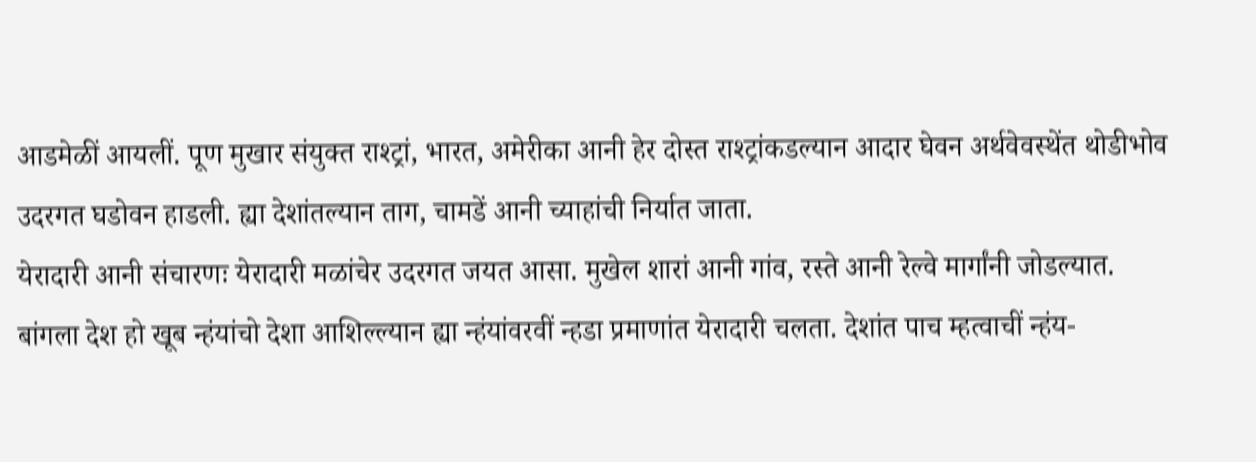आडमेळीं आयलीं. पूण मुखार संयुक्त राश्ट्रां, भारत, अमेरीका आनी हेर दोस्त राश्ट्रांकडल्यान आदार घेवन अर्थवेवस्थेंत थोडीभोव उदरगत घडोवन हाडली. ह्या देशांतल्यान ताग, चामडें आनी च्याहांची निर्यात जाता.
येरादारी आनी संचारणः येरादारी मळांचेर उदरगत जयत आसा. मुखेल शारां आनी गांव, रस्ते आनी रेल्वे मार्गांनी जोडल्यात. बांगला देश हो खूब न्हंयांचो देशा आशिल्ल्यान ह्या न्हंयांवरवीं न्हडा प्रमाणांत येरादारी चलता. देशांत पाच म्हत्वाचीं न्हंय-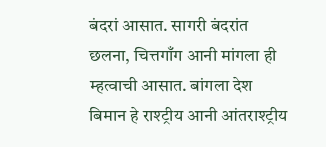बंदरां आसात. सागरी बंदरांत छलना, चित्तगाँग आनी मांगला ही म्हत्वाची आसात. बांगला देश बिमान हे राश्ट्रीय आनी आंतराश्ट्रीय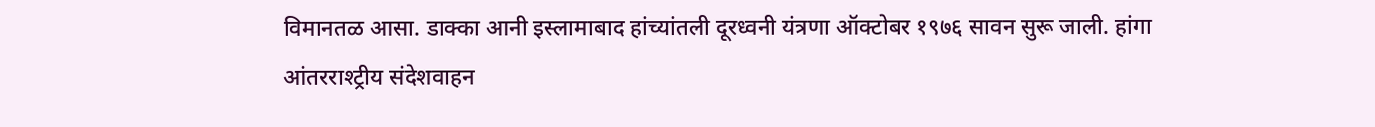विमानतळ आसा. डाक्का आनी इस्लामाबाद हांच्यांतली दूरध्वनी यंत्रणा ऑक्टोबर १९७६ सावन सुरू जाली. हांगा आंतरराश्ट्रीय संदेशवाहन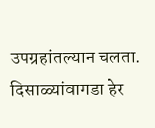उपग्रहांतल्यान चलता. दिसाळ्यांवागडा हेर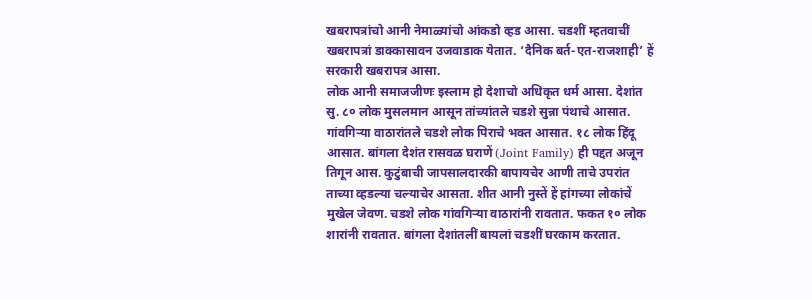खबरापत्रांचो आनी नेमाळ्यांचो आंकडो व्हड आसा. चडशीं म्हतवाचीं खबरापत्रां डाक्कासावन उजवाडाक येतात. ‘दैनिक बर्त-एत-राजशाही’ हें सरकारी खबरापत्र आसा.
लोक आनी समाजजीणः इस्लाम हो देशाचो अधिकृत धर्म आसा. देशांत सु. ८० लोक मुसलमान आसून तांच्यांतले चडशे सुन्ना पंथाचे आसात. गांवगिऱ्या वाठारांतले चडशे लोक पिराचे भक्त आसात. १८ लोक हिंदू आसात. बांगला देशंत रासवळ घराणें (Joint Family) ही पद्दत अजून तिगून आस. कुटुंबाची जापसालदारकी बापायचेर आणी ताचे उपरांत ताच्या व्हडल्या चल्याचेर आसता. शीत आनी नुस्तें हें हांगच्या लोकांचें मुखेल जेवण. चडशे लोक गांवगिऱ्या वाठारांनी रावतात. फकत १० लोक शारांनी रावतात. बांगला देशांतलीं बायलां चडशीं घरकाम करतात.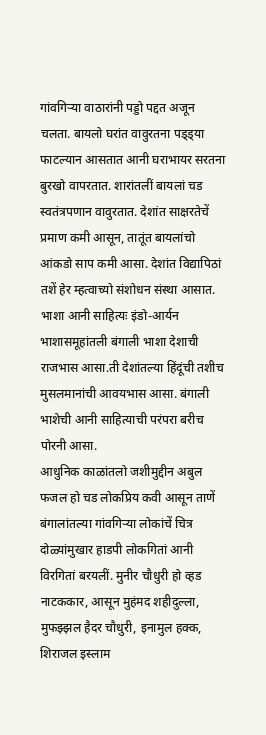गांवगिऱ्या वाठारांनी पड्डो पद्दत अजून चलता. बायलो घरांत वावुरतना पड्ड्या फाटल्यान आसतात आनी घराभायर सरतना बुरखो वापरतात. शारांतलीं बायलां चड स्वतंत्रपणान वावुरतात. देशांत साक्षरतेचें प्रमाण कमी आसून, तातूंत बायलांचो आंकडो साप कमी आसा. देशांत विद्यापिठां तशें हेर म्हत्वाच्यो संशोधन संस्था आसात.
भाशा आनी साहित्यः इंडो-आर्यन भाशासमूहांतली बंगाली भाशा देशाची राजभास आसा.ती देशांतल्या हिंदूंची तशीच मुसलमानांची आवयभास आसा. बंगाली भाशेची आनी साहित्याची परंपरा बरीच पोरनी आसा.
आधुनिक काळांतलो जशीमुद्दीन अबुल फजल हो चड लोकप्रिय कवी आसून ताणें बंगालांतल्या गांवगिऱ्या लोकांचें चित्र दोळ्यांमुखार हाडपी लोकगितां आनी विरगितां बरयलीं. मुनीर चौधुरी हो व्हड नाटककार, आसून मुहंमद शहीदुल्ला, मुफझ्झल हैदर चौधुरी, इनामुल हक्क, शिराजल इस्लाम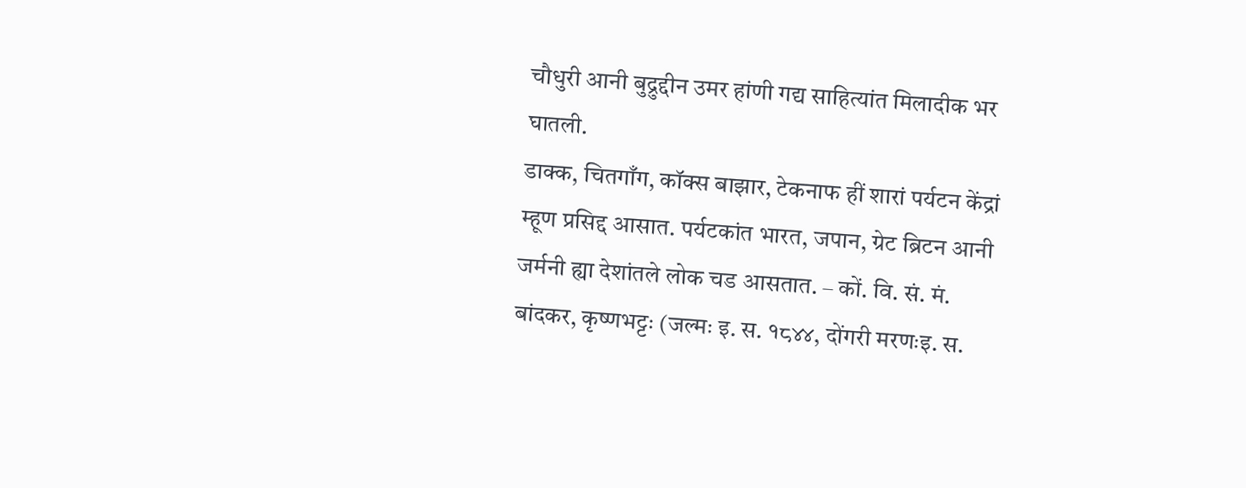चौधुरी आनी बुद्रुद्दीन उमर हांणी गद्य साहित्यांत मिलादीक भर घातली.
डाक्क, चितगाँग, कॉक्स बाझार, टेकनाफ हीं शारां पर्यटन केंद्रां म्हूण प्रसिद्द आसात. पर्यटकांत भारत, जपान, ग्रेट ब्रिटन आनी जर्मनी ह्या देशांतले लोक चड आसतात. – कों. वि. सं. मं.
बांदकर, कृष्णभट्टः (जल्मः इ. स. १८४४, दोंगरी मरणःइ. स.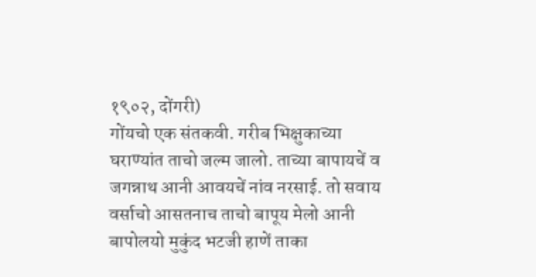१९०२, दोंगरी)
गोंयचो एक संतकवी. गरीब भिक्षुकाच्या घराण्यांत ताचो जल्म जालो. ताच्या बापायचें व जगन्नाथ आनी आवयचें नांव नरसाई. तो सवाय वर्साचो आसतनाच ताचो बापूय मेलो आनी बापोलयो मुकुंद भटजी हाणें ताका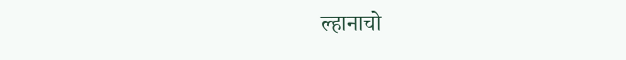ल्हानाचो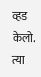व्हड केलो. त्या